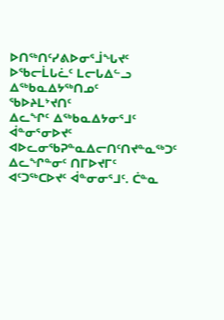ᐅᑎᖅᑎᑦᓯᕕᐅᓂᕐᒨᖓᔪᑦ ᐅᖃᓕᒫᒐᓛᑦ ᒪᓕᒐᐃᓪᓗ ᐃᖅᑲᓇᐃᔭᖅᑎᓄᑦ
ᖃᐅᔨᒪᔾᔪᑎᑦ
ᐃᓚᖏᑦ ᐃᖅᑲᓇᐃᔭᓂᕐᒧᑦ ᐋᓐᓂᕐᓂᐅᔪᑦ ᐊᐅᓚᓂᖃᕈᓐᓇᐃᓕᑎᑦᑎᔪᓐᓇᖅᑐᑦ ᐃᓚᖏᓐᓂᑦ ᑎᒥᐅᔪᒥᑦ ᐊᑦᑐᖅᑕᐅᔪᑦ ᐋᓐᓂᓂᕐᒧᑦ. ᑖᓐᓇ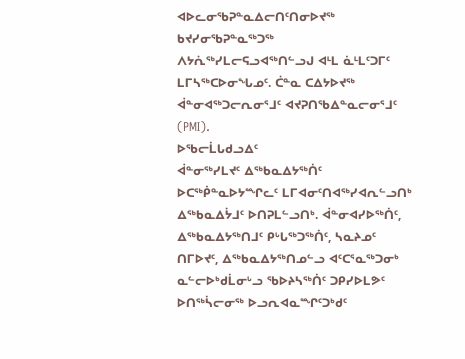ᐊᐅᓚᓂᖃᕈᓐᓇᐃᓕᑎᑦᑎᓂᐅᔪᖅ ᑲᔪᓯᓂᖃᕈᓐᓇᖅᑐᖅ ᐱᔭᕇᖅᓯᒪᓕᕋᓗᐊᖅᑎᓪᓗᒍ ᐊᒻᒪ ᓈᒻᒪᑦᑐᒥᑦ ᒪᒥᓴᖅᑕᐅᓂᖓᓄᑦ. ᑖᓐᓇ ᑕᐃᔭᐅᔪᖅ ᐋᓐᓂᐊᖅᑐᓕᕆᓂᕐᒧᑦ ᐊᔪᕈᑎᖃᐃᓐᓇᓕᓂᕐᒧᑦ (PMI).
ᐅᖃᓕᒫᒐᑯᓗᐃᑦ
ᐋᓐᓂᖅᓯᒪᔪᑦ ᐃᖅᑲᓇᐃᔭᖅᑏᑦ ᐅᑕᖅᑮᓐᓇᐅᔭᙱᓚᑦ ᒪᒥᐊᓂᑦᑎᐊᖅᓯᐊᕆᓪᓗᑎᒃ ᐃᖅᑲᓇᐃᔮᒧᑦ ᐅᑎᕈᒪᓪᓗᑎᒃ. ᐋᓐᓂᐊᓯᐅᖅᑏᑦ, ᐃᖅᑲᓇᐃᔭᖅᑎᒧᑦ ᑭᒡᒐᖅᑐᖅᑏᑦ, ᓴᓇᔨᓄᑦ ᑎᒥᐅᔪᑦ, ᐃᖅᑲᓇᐃᔭᖅᑎᓄᓪᓗ ᐊᑦᑕᕐᓇᖅᑐᓂᒃ ᓇᓪᓕᐅᒃᑯᒫᓂᒡᓗ ᖃᐅᔨᓴᖅᑏᑦ ᑐᑭᓯᐅᒪᕗᑦ ᐅᑎᖅᓵᓕᓂᖅ ᐅᓗᕆᐊᓇᙱᑦᑐᒃᑯᑦ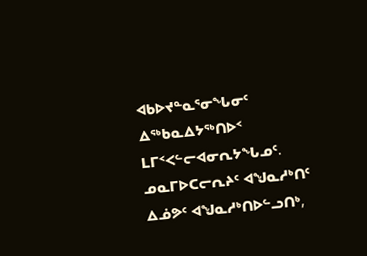ᐊᑲᐅᔪᓐᓇᕐᓂᖓᓂᑦ ᐃᖅᑲᓇᐃᔭᖅᑎᐅᑉ ᒪᒥᑉᐸᓪᓕᐊᓂᕆᔭᖓᓄᑦ.
ᓄᓇᒥᐅᑕᓕᕆᔨᑦ ᐊᖑᓇᓱᒃᑎᑦ ᐃᓅᕗᑦ ᐊᖑᓇᓱᒃᑎᐅᓪᓗᑎᒃ,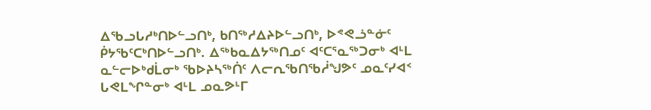ᐃᖃᓗᒐᓱᒃᑎᐅᓪᓗᑎᒃ, ᑲᑎᖅᓱᐃᔨᐅᓪᓗᑎᒃ, ᐅᕝᕙᓘᓐᓃᑦ ᑮᔭᖃᑦᑕᒃᑎᐅᓪᓗᑎᒃ. ᐃᖅᑲᓇᐃᔭᖅᑎᓄᑦ ᐊᑦᑕᕐᓇᖅᑐᓂᒃ ᐊᒻᒪ ᓇᓪᓕᐅᒃᑯᒫᓂᒃ ᖃᐅᔨᓴᖅᑏᑦ ᐱᓕᕆᖃᑎᖃᓲᖑᕗᑦ ᓄᓇᑦᓯᐊᑉ ᒐᕙᒪᖏᓐᓂᒃ ᐊᒻᒪ ᓄᓇᕗᒻᒥ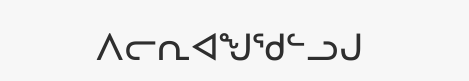ᐱᓕᕆᐊᖑᖁᓪᓗᒍ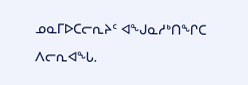ᓄᓇᒥᐅᑕᓕᕆᔨᑦ ᐊᖑᓇᓱᒃᑎᖏᑕ ᐱᓕᕆᐊᖓ.